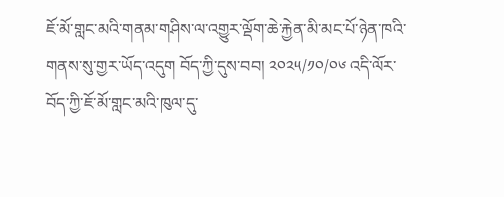ཇོ་མོ་གླང་མའི་གནམ་གཤིས་ལ་འགྱུར་ལྡོག་ཆེ་རྐྱེན་མི་མང་པོ་ཉེན་ཁའི་གནས་སུ་གྱར་ཡོད་འདུག བོད་ཀྱི་དུས་བབ། ༢༠༢༥/༡༠/༠༦ འདི་ལོར་བོད་ཀྱི་ཇོ་མོ་གླང་མའི་ཁུལ་དུ་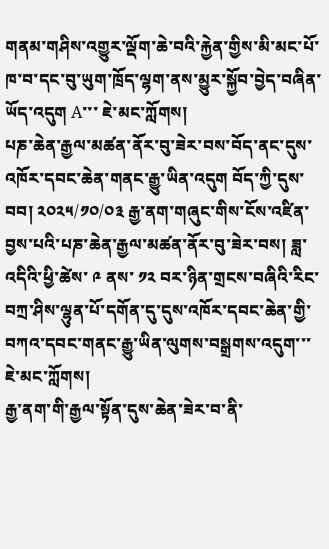གནམ་གཤིས་འགྱུར་ལྡོག་ཆེ་བའི་རྐྱེན་གྱིས་མི་མང་པོ་ཁ་བ་དང་བུ་ཡུག་ཁྲོད་ལྷག་ནས་མྱུར་སྐྱོབ་བྱེད་བཞིན་ཡོད་འདུག A་་་ ཇེ་མང་ཀློགས།
པཎ་ཆེན་རྒྱལ་མཚན་ནོར་བུ་ཟེར་བས་བོད་ནང་དུས་འཁོར་དབང་ཆེན་གནང་རྒྱུ་ཡིན་འདུག བོད་ཀྱི་དུས་བབ། ༢༠༢༥/༡༠/༠༣ རྒྱ་ནག་གཞུང་གིས་ངོས་འཛིན་བྱས་པའི་པཎ་ཆེན་རྒྱལ་མཚན་ནོར་བུ་ཟེར་བས། ཟླ་འདིའི་ཕྱི་ཚེས་ ༩ ནས་ ༡༢ བར་ཉིན་གྲངས་བཞིའི་རིང་བཀྲ་ཤིས་ལྷུན་པོ་དགོན་དུ་དུས་འཁོར་དབང་ཆེན་གྱི་བཀའ་དབང་གནང་རྒྱུ་ཡིན་ལུགས་བསྒྲགས་འདུག་་་ ཇེ་མང་ཀློགས།
རྒྱ་ནག་གི་རྒྱལ་སྟོན་དུས་ཆེན་ཟེར་བ་ནི་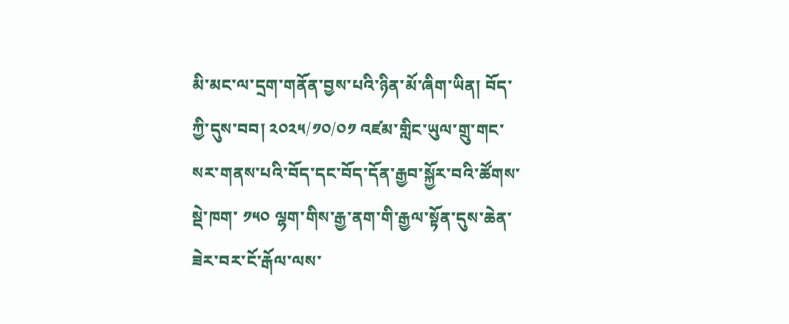མི་མང་ལ་དྲག་གནོན་བྱས་པའི་ཉིན་མོ་ཞིག་ཡིན། བོད་ཀྱི་དུས་བབ། ༢༠༢༥/༡༠/༠༡ འཛམ་གླིང་ཡུལ་གྲུ་གང་སར་གནས་པའི་བོད་དང་བོད་དོན་རྒྱབ་སྐྱོར་བའི་ཚོགས་སྡེ་ཁག་ ༡༥༠ ལྷག་གིས་རྒྱ་ནག་གི་རྒྱལ་སྟོན་དུས་ཆེན་ཟེར་བར་ངོ་རྒོལ་ལས་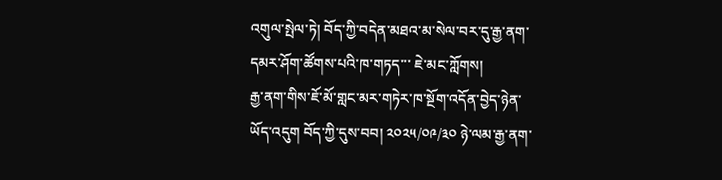འགུལ་སྤེལ་ཏེ། བོད་ཀྱི་བདེན་མཐའ་མ་སེལ་བར་དུ་རྒྱ་ནག་དམར་ཤོག་ཚོགས་པའི་ཁ་གཏད་་་ ཇེ་མང་ཀློགས།
རྒྱ་ནག་གིས་ཇོ་མོ་གླང་མར་གཏེར་ཁ་སྔོག་འདོན་བྱེད་ཉེན་ཡོད་འདུག བོད་ཀྱི་དུས་བབ། ༢༠༢༥/༠༩/༣༠ ཉེ་ལམ་རྒྱ་ནག་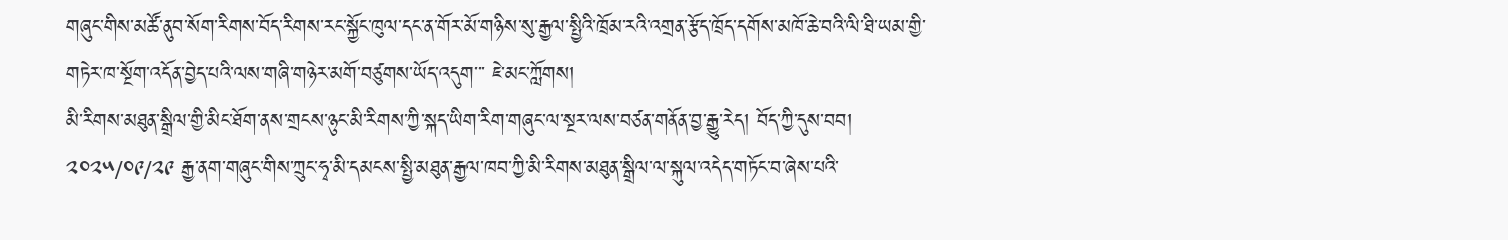གཞུང་གིས་མཚོ་ནུབ་སོག་རིགས་བོད་རིགས་རང་སྐྱོང་ཁུལ་དང་ན་གོར་མོ་གཉིས་སུ་རྒྱལ་སྤྱིའི་ཁྲོམ་རའི་འགྲན་རྩོད་ཁྲོད་དགོས་མཁོ་ཆེ་བའི་ལི་ཐི་ཡམ་གྱི་གཏེར་ཁ་སྔོག་འདོན་བྱེད་པའི་ལས་གཞི་གཉེར་མགོ་བཙུགས་ཡོད་འདུག་་་ ཇེ་མང་ཀློགས།
མི་རིགས་མཐུན་སྒྲིལ་གྱི་མིང་ཐོག་ནས་གྲངས་ཉུང་མི་རིགས་ཀྱི་སྐད་ཡིག་རིག་གཞུང་ལ་སྔར་ལས་བཙན་གནོན་བྱ་རྒྱུ་རེད། བོད་ཀྱི་དུས་བབ། ༢༠༢༥/༠༩/༢༩ རྒྱ་ནག་གཞུང་གིས་ཀྲུང་ཧྭ་མི་དམངས་སྤྱི་མཐུན་རྒྱལ་ཁབ་ཀྱི་མི་རིགས་མཐུན་སྒྲིལ་ལ་སྐུལ་འདེད་གཏོང་བ་ཞེས་པའི་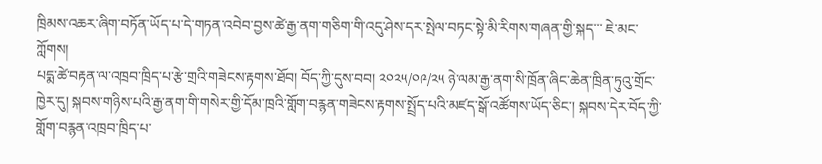ཁྲིམས་འཆར་ཞིག་བཏོན་ཡོད་པ་དེ་གཏན་འབེབ་བྱས་ཚེ་རྒྱ་ནག་གཅིག་གི་འདུ་ཤེས་དར་སྤེལ་བཏང་སྟེ་མི་རིགས་གཞན་གྱི་སྐད་་་ ཇེ་མང་ཀློགས།
པདྨ་ཚེ་བརྟན་ལ་འཁྲབ་ཁྲིད་པ་རྩེ་གྲའི་གཟེངས་རྟགས་ཐོབ། བོད་ཀྱི་དུས་བབ། ༢༠༢༥/༠༩/༢༥ ཉེ་ལམ་རྒྱ་ནག་སི་ཁྲོན་ཞིང་ཆེན་ཁྲིན་ཏུའུ་གྲོང་ཁྱེར་དུ། སྐབས་གཉིས་པའི་རྒྱ་ནག་གི་གསེར་གྱི་དོམ་ཁྲའི་གློག་བརྙན་གཟེངས་རྟགས་སྤྲོད་པའི་མཛད་སྒོ་འཚོགས་ཡོད་ཅིང་། སྐབས་དེར་བོད་ཀྱི་གློག་བརྙན་འཁྲབ་ཁྲིད་པ་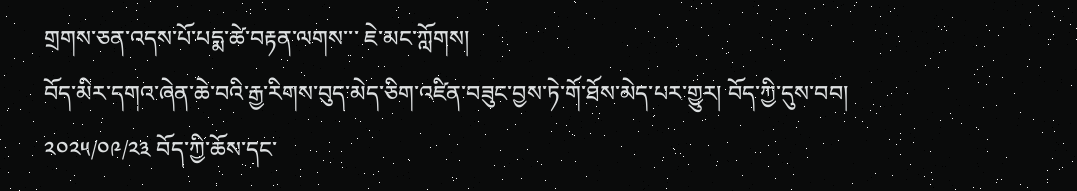གྲགས་ཅན་འདས་པོ་པདྨ་ཚེ་བརྟན་ལགས་་་ ཇེ་མང་ཀློགས།
བོད་མིར་དགའ་ཞེན་ཆེ་བའི་རྒྱ་རིགས་བུད་མེད་ཅིག་འཛིན་བཟུང་བྱས་ཏེ་གོ་ཐོས་མེད་པར་གྱུར། བོད་ཀྱི་དུས་བབ། ༢༠༢༥/༠༩/༢༣ བོད་ཀྱི་ཆོས་དང་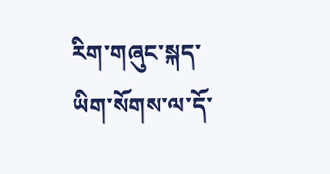རིག་གཞུང་སྐད་ཡིག་སོགས་ལ་དོ་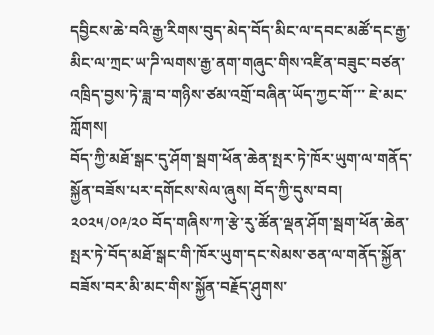དབྱིངས་ཆེ་བའི་རྒྱ་རིགས་བུད་མེད་བོད་མིང་ལ་དབང་མཚོ་དང་རྒྱ་མིང་ལ་ཀྲང་ཡ་ཌི་ལགས་རྒྱ་ནག་གཞུང་གིས་འཛིན་བཟུང་བཙན་འཁྲིད་བྱས་ཏེ་ཟླ་བ་གཉིས་ཙམ་འགྲོ་བཞིན་ཡོད་ཀྱང་གོ་་་ ཇེ་མང་ཀློགས།
བོད་ཀྱི་མཐོ་སྒང་དུ་ཤོག་སྦག་ཕོན་ཆེན་སྤར་ཏེ་ཁོར་ཡུག་ལ་གནོད་སྐྱོན་བཟོས་པར་དགོངས་སེལ་ཞུས། བོད་ཀྱི་དུས་བབ། ༢༠༢༥/༠༩/༢༠ བོད་གཞིས་ཀ་རྩེ་རུ་ཚོན་ལྡན་ཤོག་སྦག་ཕོན་ཆེན་སྤར་ཏེ་བོད་མཐོ་སྒང་གི་ཁོར་ཡུག་དང་སེམས་ཅན་ལ་གནོད་སྐྱོན་བཟོས་བར་མི་མང་གིས་སྐྱོན་བརྗོད་ཤུགས་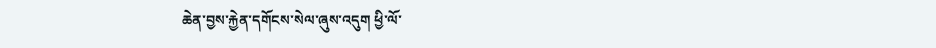ཆེན་བྱས་རྐྱེན་དགོངས་སེལ་ཞུས་འདུག ཕྱི་ལོ་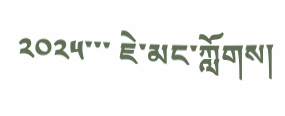༢༠༢༥་་་ ཇེ་མང་ཀློགས།